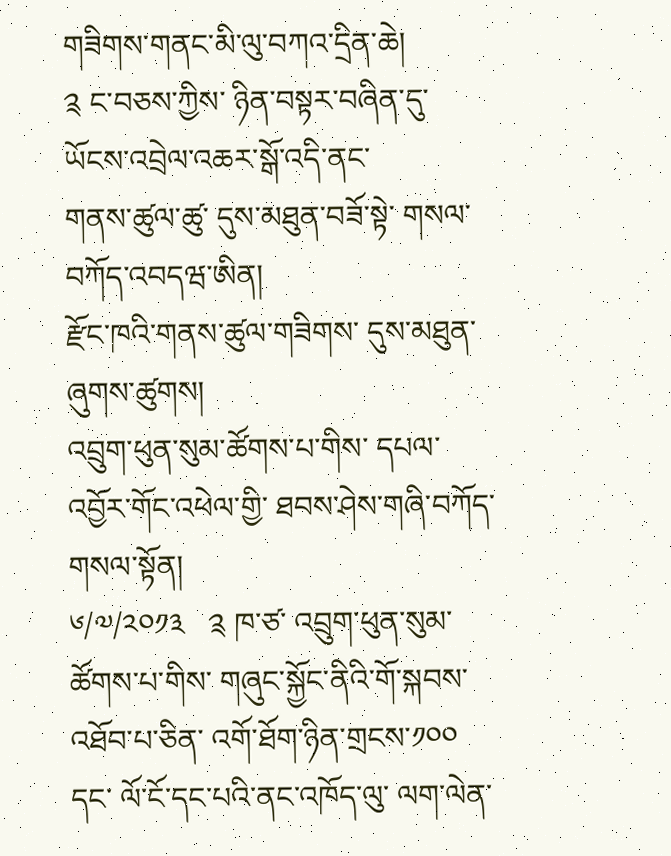གཟིགས་གནང་མི་ལུ་བཀའ་དྲིན་ཆེ།
༉ ང་བཅས་ཀྱིས་ ཉིན་བསྟར་བཞིན་དུ་
ཡོངས་འབྲེལ་འཆར་སྒོ་འདི་ནང་
གནས་ཚུལ་ཚུ་ དུས་མཐུན་བཟོ་སྟེ་ གསལ་བཀོད་འབདཝ་ཨིན།
རྫོང་ཁའི་གནས་ཚུལ་གཟིགས་ དུས་མཐུན་ཞུགས་ཚུགས།
འབྲུག་ཕུན་སུམ་ཚོགས་པ་གིས་ དཔལ་འབྱོར་གོང་འཕེལ་གྱི་ ཐབས་ཤེས་གཞི་བཀོད་གསལ་སྟོན།
༦/༧/༢༠༡༣   ༉ ཁ་ཙ་ འབྲུག་ཕུན་སུམ་ཚོགས་པ་གིས་ གཞུང་སྐྱོང་ནིའི་གོ་སྐབས་འཐོབ་པ་ཅིན་ འགོ་ཐོག་ཉིན་གྲངས་༡༠༠ དང་ ལོ་ངོ་དང་པའི་ནང་འཁོད་ལུ་ ལག་ལེན་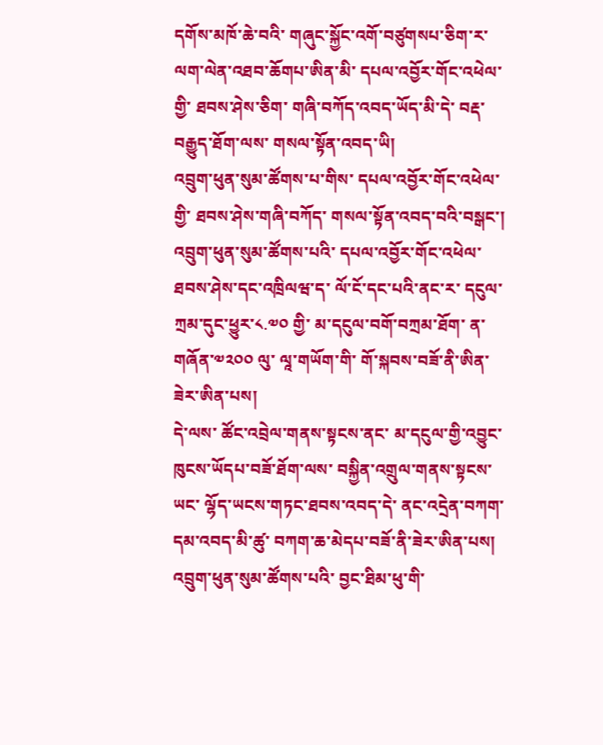དགོས་མཁོ་ཆེ་བའི་ གཞུང་སྐྱོང་འགོ་བཙུགསཔ་ཅིག་ར་ ལག་ལེན་འཐབ་ཆོགཔ་ཨིན་མི་ དཔལ་འབྱོར་གོང་འཕེལ་གྱི་ ཐབས་ཤེས་ཅིག་ གཞི་བཀོད་འབད་ཡོད་མི་དེ་ བརྡ་བརྒྱུད་ཐོག་ལས་ གསལ་སྟོན་འབད་ཡི།
འབྲུག་ཕུན་སུམ་ཚོགས་པ་གིས་ དཔལ་འབྱོར་གོང་འཕེལ་གྱི་ ཐབས་ཤེས་གཞི་བཀོད་ གསལ་སྟོན་འབད་བའི་བསྒང་།
འབྲུག་ཕུན་སུམ་ཚོགས་པའི་ དཔལ་འབྱོར་གོང་འཕེལ་ཐབས་ཤེས་དང་འཁྲིལཝ་ད་ ལོ་ངོ་དང་པའི་ནང་ར་ དངུལ་ཀྲམ་དུང་ཕྱུར་༨.༧༠ གྱི་ མ་དངུལ་བགོ་བཀྲམ་ཐོག་ ན་གཞོན་༧༢༠༠ ལུ་ ལཱ་གཡོག་གི་ གོ་སྐབས་བཟོ་ནི་ཨིན་ཟེར་ཨིན་པས།
དེ་ལས་ ཚོང་འབྲེལ་གནས་སྟངས་ནང་ མ་དངུལ་གྱི་འབྱུང་ཁུངས་ཡོདཔ་བཟོ་ཐོག་ལས་ བསྐྱིན་འགྲུལ་གནས་སྟངས་ཡང་ ལྷོད་ཡངས་གཏང་ཐབས་འབད་དེ་ ནང་འདྲེན་བཀག་དམ་འབད་མི་ཚུ་ བཀག་ཆ་མེདཔ་བཟོ་ནི་ཟེར་ཨིན་པས།
འབྲུག་ཕུན་སུམ་ཚོགས་པའི་ བྱང་ཐིམ་ཕུ་གི་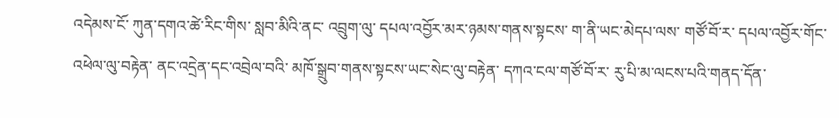འདེམས་ངོ་ ཀུན་དགའ་ཚེ་རིང་གིས་ སླབ་མིའི་ནང་ འབྲུག་ལུ་ དཔལ་འབྱོར་མར་ཉམས་གནས་སྟངས་ ག་ནི་ཡང་མེདཔ་ལས་ གཙོ་བོ་ར་ དཔལ་འབྱོར་གོང་འཕེལ་ལུ་བརྟེན་ ནང་འདྲེན་དང་འབྲེལ་བའི་ མཁོ་སྒྲུབ་གནས་སྟངས་ཡང་སེང་ལུ་བརྟེན་ དཀའ་ངལ་གཙོ་བོ་ར་ རུ་པི་མ་ལངས་པའི་གནད་དོན་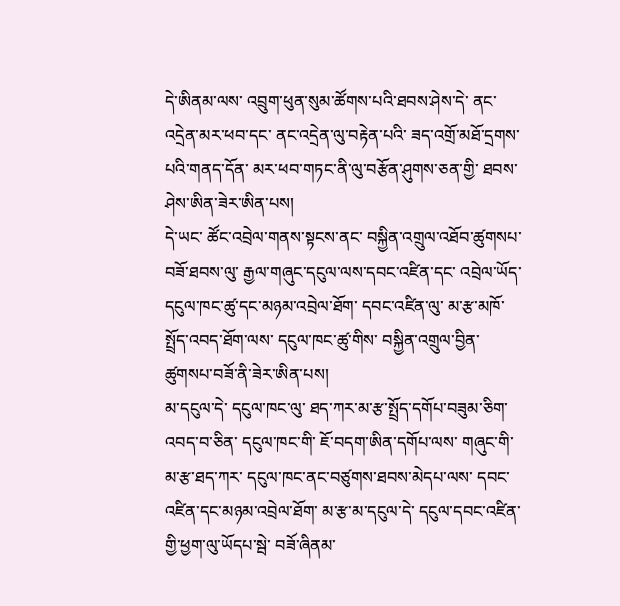དེ་ཨིནམ་ལས་ འབྲུག་ཕུན་སུམ་ཚོགས་པའི་ཐབས་ཤེས་དེ་ ནང་འདྲེན་མར་ཕབ་དང་ ནང་འདྲེན་ལུ་བརྟེན་པའི་ ཟད་འགྲོ་མཐོ་དྲགས་པའི་གནད་དོན་ མར་ཕབ་གཏང་ནི་ལུ་བརྩོན་ཤུགས་ཅན་གྱི་ ཐབས་ཤེས་ཨིན་ཟེར་ཨིན་པས།
དེ་ཡང་ ཚོང་འབྲེལ་གནས་སྟངས་ནང་ བསྐྱིན་འགྲུལ་འཐོབ་ཚུགསཔ་ བཟོ་ཐབས་ལུ་ རྒྱལ་གཞུང་དངུལ་ལས་དབང་འཛིན་དང་ འབྲེལ་ཡོད་དངུལ་ཁང་ཚུ་དང་མཉམ་འབྲེལ་ཐོག་ དབང་འཛིན་ལུ་ མ་རྩ་མཁོ་སྤྲོད་འབད་ཐོག་ལས་ དངུལ་ཁང་ཚུ་གིས་ བསྐྱིན་འགྲུལ་བྱིན་ཚུགསཔ་བཟོ་ནི་ཟེར་ཨིན་པས།
མ་དངུལ་དེ་ དངུལ་ཁང་ལུ་ ཐད་ཀར་མ་རྩ་སྤྲོད་དགོཔ་བཟུམ་ཅིག་འབད་བ་ཅིན་ དངུལ་ཁང་གི་ ཇོ་བདག་ཨིན་དགོཔ་ལས་ གཞུང་གི་མ་རྩ་ཐད་ཀར་ དངུལ་ཁང་ནང་བཙུགས་ཐབས་མེདཔ་ལས་ དབང་འཛིན་དང་མཉམ་འབྲེལ་ཐོག་ མ་རྩ་མ་དངུལ་དེ་ དངུལ་དབང་འཛིན་གྱི་ཕྱག་ལུ་ཡོདཔ་སྦེ་ བཟོ་ཞིནམ་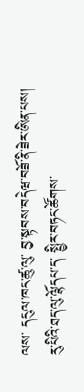ལས་ དངུལ་ཁང་ཚུ་ལུ་ བྱ་སྟབས་བདེཝ་བཟོ་ནི་ཟེར་ཨིན་པས།
རུ་པིའི་ཐད་ལུ་ལྷོདཔ་ད་ སྤྱིར་བཏང་ཚོགས་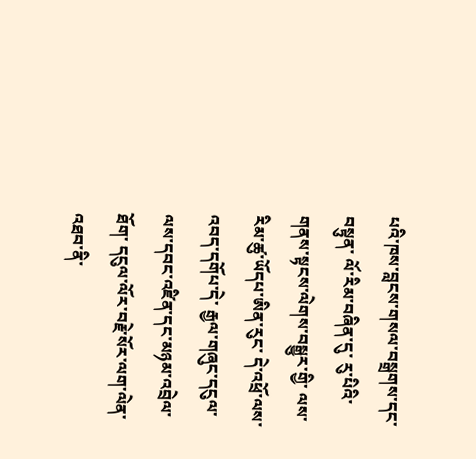པའི་ཁས་བླངས་གསལ་བསྒྲགས་དང་བསྟུན་ ལོ་རིམ་བཞིན་དུ་ རུ་པིའི་གནས་སྟངས་ལེགས་བསྒྱུར་གྱི་ ལས་རིམ་ཚུ་ཡོདཔ་ཨིན་རུང་ དེ་འཕྲོ་ལས་འབད་དགོཔ་དེ་ རྒྱལ་གཞུང་དངུལ་ལས་དབང་འཛིན་དང་མཉམ་འབྲེལ་ཐོག་ དངུལ་ལོར་བརྗེ་སོར་ལག་ལེན་འཐབ་ནི་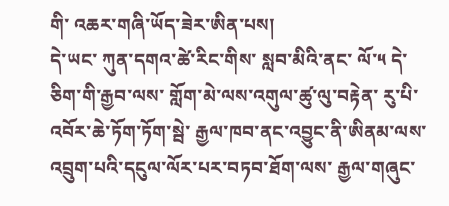གི་ འཆར་གཞི་ཡོད་ཟེར་ཨིན་པས།
དེ་ཡང་ ཀུན་དགའ་ཚེ་རིང་གིས་ སླབ་མིའི་ནང་ ལོ་༥ དེ་ཅིག་གི་རྒྱབ་ལས་ གློག་མེ་ལས་འགུལ་ཚུ་ལུ་བརྟེན་ རུ་པི་འབོར་ཆེ་ཏོག་ཏོག་སྦེ་ རྒྱལ་ཁབ་ནང་འབྱུང་ནི་ཨིནམ་ལས་ འབྲུག་པའི་དངུལ་ལོར་པར་བཏབ་ཐོག་ལས་ རྒྱལ་གཞུང་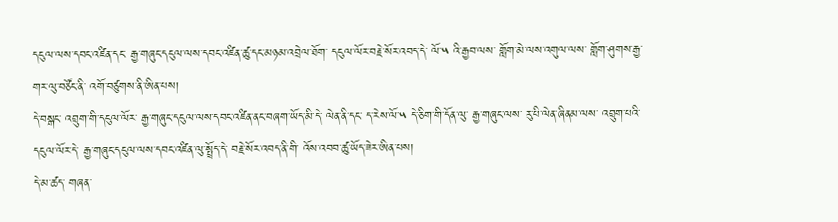དངུལ་ལས་དབང་འཛིན་དང་ རྒྱ་གཞུང་དངུལ་ལས་དབང་འཛིན་ཚུ་དང་མཉམ་འབྲེལ་ཐོག་ དངུལ་ལོར་བརྗེ་སོར་འབད་དེ་ ལོ་༥ འི་རྒྱབ་ལས་ གློག་མེ་ལས་འགུལ་ལས་ གློག་ཤུགས་རྒྱ་གར་ལུ་བཙོང་ནི་ འགོ་བཙུགས་ནི་ཨིན་པས།
དེ་བསྒང་ འབྲུག་གི་དངུལ་ལོར་ རྒྱ་གཞུང་དངུལ་ལས་དབང་འཛིན་ནང་བཞག་ཡོད་མི་དེ་ ལེན་ནི་དང་ ད་རེས་ལོ་༥ དེ་ཅིག་གི་དོན་ལུ་ རྒྱ་གཞུང་ལས་ རུ་པི་ལེན་ཞིནམ་ལས་ འབྲུག་པའི་དངུལ་ལོར་དེ་ རྒྱ་གཞུང་དངུལ་ལས་དབང་འཛིན་ལུ་སྤྲོད་དེ་ བརྗེ་སོར་འབད་ནི་གི་ འོས་འབབ་ཚུ་ཡོད་ཟེར་ཨིན་པས།
དེ་མ་ཚད་ གཞན་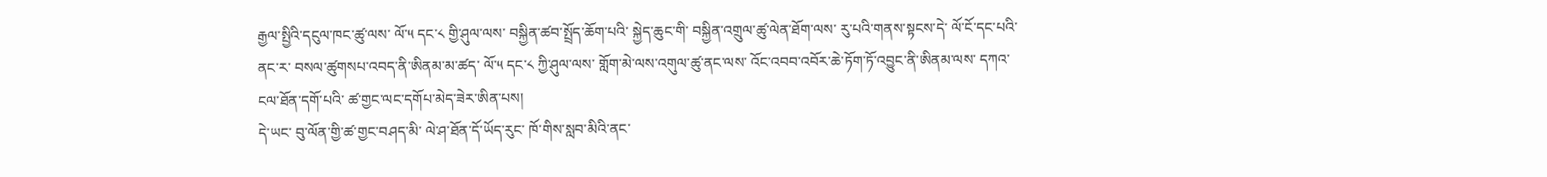རྒྱལ་སྤྱིའི་དངུལ་ཁང་ཚུ་ལས་ ལོ་༥ དང་༨ གྱི་ཤུལ་ལས་ བསྐྱིན་ཚབ་སྤྲོད་ཆོག་པའི་ སྐྱེད་ཆུང་གི་ བསྐྱིན་འགྲུལ་ཚུ་ལེན་ཐོག་ལས་ རུ་པའི་གནས་སྟངས་དེ་ ལོ་ངོ་དང་པའི་ནང་ར་ བསལ་ཚུགསཔ་འབད་ནི་ཨིནམ་མ་ཚད་ ལོ་༥ དང་༨ ཀྱི་ཤུལ་ལས་ གློག་མེ་ལས་འགུལ་ཚུ་ནང་ལས་ འོང་འབབ་འབོར་ཆེ་ཏོག་ཏོ་འབྱུང་ནི་ཨིནམ་ལས་ དཀའ་ངལ་ཐོན་དགོ་པའི་ ཚ་གྱང་ལང་དགོཔ་མེད་ཟེར་ཨིན་པས།
དེ་ཡང་ བུ་ལོན་གྱི་ཚ་གྱང་བཤད་མི་ ལེ་ཤ་ཐོན་དོ་ཡོད་རུང་ ཁོ་གིས་སླབ་མིའི་ནང་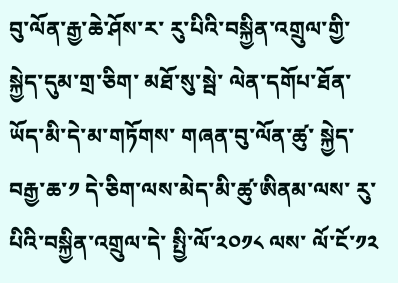བུ་ལོན་རྒྱ་ཆེ་ཤོས་ར་ རུ་པིའི་བསྐྱིན་འགྲུལ་གྱི་ སྐྱེད་དུམ་གྲ་ཅིག་ མཐོ་སུ་སྦེ་ ལེན་དགོཔ་ཐོན་ཡོད་མི་དེ་མ་གཏོགས་ གཞན་བུ་ལོན་ཚུ་ སྐྱེད་བརྒྱ་ཆ་༡ དེ་ཅིག་ལས་མེད་མི་ཚུ་ཨིནམ་ལས་ རུ་པིའི་བསྐྱིན་འགྲུལ་དེ་ སྤྱི་ལོ་༢༠༡༨ ལས་ ལོ་ངོ་༡༢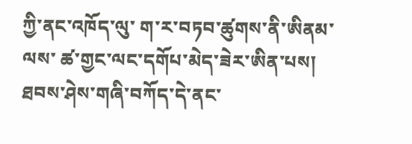ཀྱི་ནང་འཁོད་ལུ་ ག་ར་བཏབ་ཚུགས་ནི་ཨིནམ་ལས་ ཚ་གྱང་ལང་དགོཔ་མེད་ཟེར་ཨིན་པས།
ཐབས་ཤེས་གཞི་བཀོད་དེ་ནང་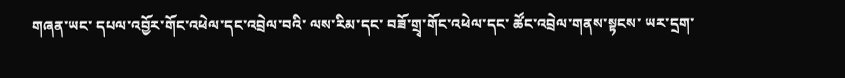གཞན་ཡང་ དཔལ་འབྱོར་གོང་འཕེལ་དང་འབྲེལ་བའི་ ལས་རིམ་དང་ བཟོ་གྲྭ་གོང་འཕེལ་དང་ ཚོང་འབྲེལ་གནས་སྟངས་ ཡར་དྲག་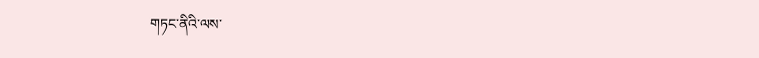གཏང་ནིའི་ལས་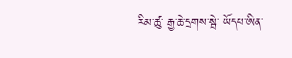རིམ་ཚུ་ རྒྱ་ཆེ་དྲགས་སྦེ་ ཡོདཔ་ཨིན་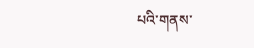པའི་གནས་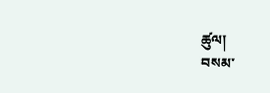ཚུལ།
བསམ་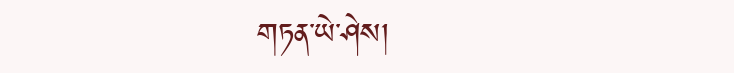གཏན་ཡེ་ཤེས།